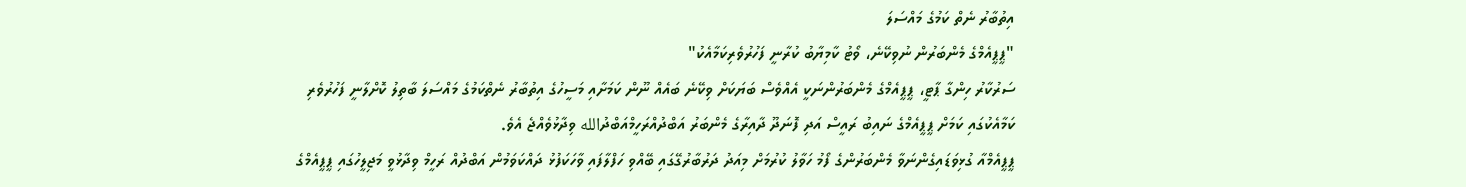އިތުބާރު ނެތް ކަމުގެ މައްސަލަ
"ޕީޕީއެމްގެ މެންބަރުން ނުވިކޭނެ، ވޯޓު ކާމިޔާބު ކުރާނީ ފަހުރުވެރިކަމާއެކު"
ސަރުކާރު ހިންގާ ޕާޓީ، ޕީޕީއެމްގެ މެންބަރުންނަކީ އެއްވެސް ބަޔަކަށް ވިކޭނެ ބައެއް ނޫން ކަމަށާއި މަސީހުގެ އިތުބާރު ނެތްކަމުގެ މައްސަލަ ބާތިލު ކޮށްލާނީ ފަހުރުވެރި ކަމާއެކުގައި ކަމަށް ޕީޕީއެމްގެ ނައިބު ރައީސް އަދި ފޮނަދޫ ދާއިރާގެ މެންބަރު އަބްދުއްރަހީމްއަބްދުالله ވިދާޅުވެއްޖެ އެވެ.
ޕީޕީއެމްއާ ގުޅިވަޑައިގެންނަވާ މެންބަރުންގެ ފޯމު ހަވާލު ކުރުމަށް މިއަދު ދަރުބާރުގޭގައި ބޭއްވި ހަފްލާފައި ވާހަކަފުޅު ދައްކަވަމުން އަބްދުއް ރަހީމް ވިދާޅުވީ މަޖިލީހުގައި ޕީޕީއެމްގެ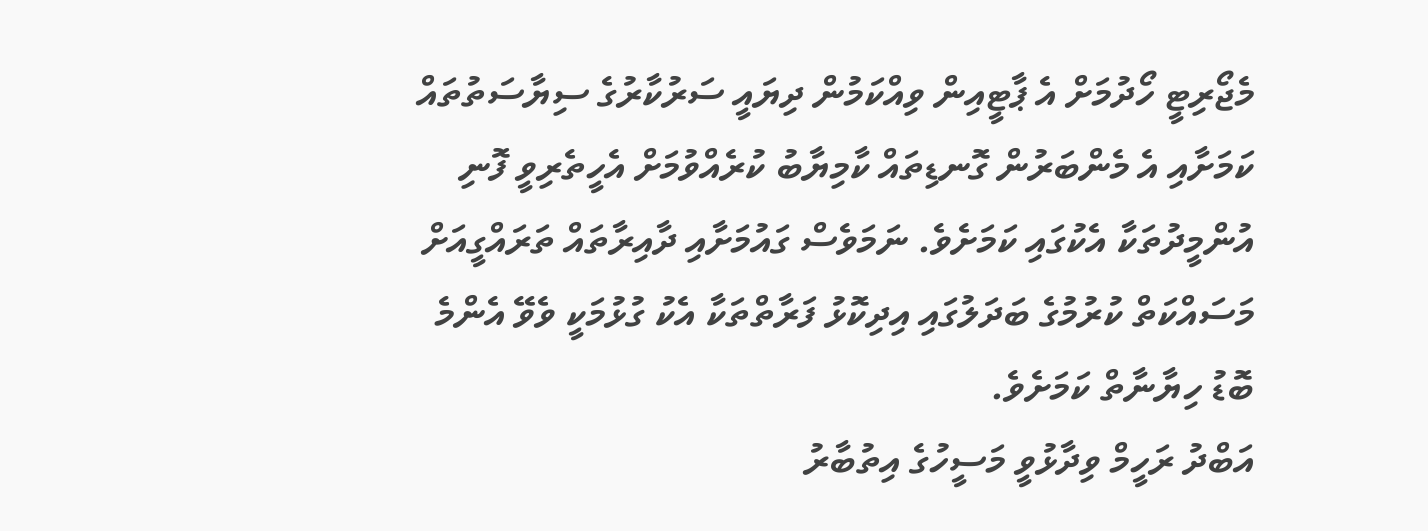މެޖޯރިޓީ ހޯދުމަށް އެ ޕާޓީއިން ވިއްކަމުން ދިޔައީ ސަރުކާރުގެ ސިޔާސަތުތައް ކަމަށާއި އެ މެންބަރުން ގޮނޑިތައް ކާމިޔާބު ކުރެއްވުމަށް އެހީތެރިވީ ފޮނި އުންމީދުތަކާ އެކުގައި ކަމަށެވެ. ނަމަވެސް ގައުމަށާއި ދާއިރާތައް ތަރައްގީއަށް މަސައްކަތް ކުރުމުގެ ބަދަލުގައި އިދިކޮޅު ފަރާތްތަކާ އެކު ގުޅުމަކީ ވެވޭ އެންމެ ބޮޑު ހިޔާނާތް ކަމަށެވެ.
އަބްދު ރަހީމް ވިދާޅުވީ މަސީހުގެ އިތުބާރު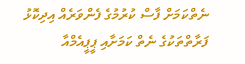ނެތްކަމަށް ފާސް ކުރުމުގެ ފެންވަރެއް އިދިކޮޅު ފަރާތްތަކުގެ ނެތް ކަމަށާއި ޕީޕީއެމްއާ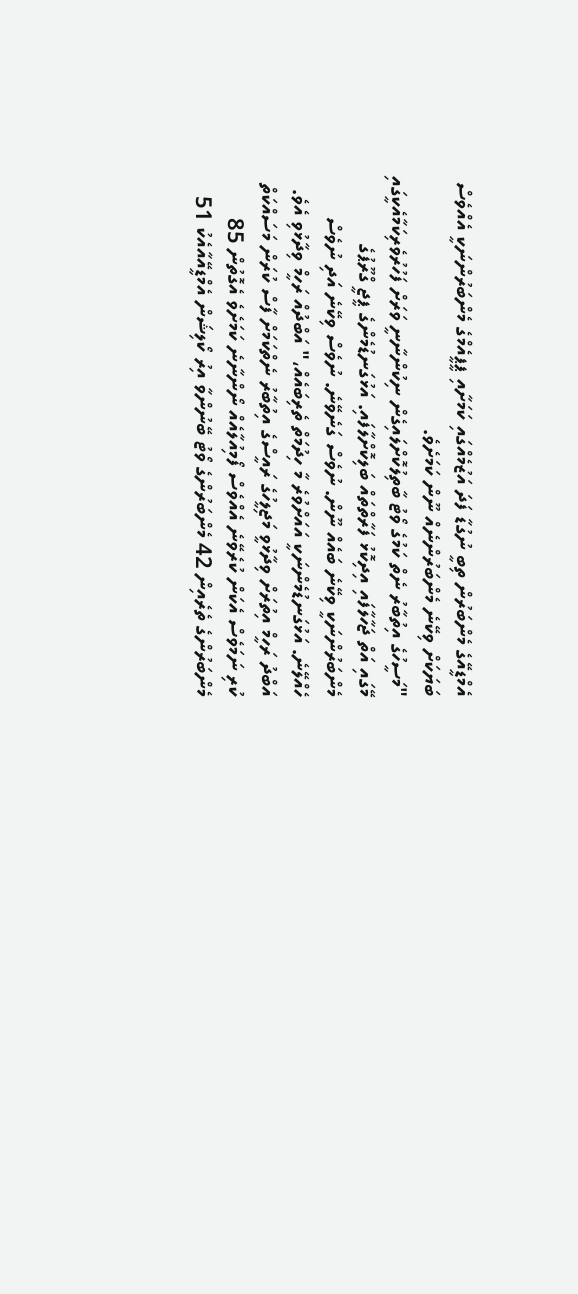އެމްޑީއޭގެ މެންބަރުން ތިބީ ނުގުޑާ ފަދަ އަޒުމެއްގައި ކަމަށާއި ޕީޕީއެމްގެ މެންބަރުންނަކީ އެއްވެސް ބަޔަކަށް ވިކޭނެ މެންބަރުންނެއް ނޫން ކަމަށެވެ.
"މަސީހުގެ އިތުބާރު ނެތް ކަމުގެ ވޯޓު ބާތިލުކޮށްލައިގެން ނިކުންނާނީ ވަރަށް ފަހުރުވެރިކަމާއެކީގައި މޭގައި އަތް ޖަހާލާފައި އިދިކޮޅު ފަރާތްތައް ބަލިކޮށްލާފައި. އަޅުގަނޑުމެންގެ ޕީޖީ ގްރޫޕުގެ މެންބަރުންނަކީ ވިކޭނެ ބައެއް ނޫން. ނުވެސް ގަނެވޭނެ. ނުވެސް ވިކޭނެ އަދި ނުވެސް ހެއްލޭނެ. އަޅުގަނޑުމެންނަކީ އައަށްވުރެ މާ ހިދުމަތް ތެރިބައެއް،" އަބްދުއް ރަހީމް ވިދާޅުވި އެވެ.
އަބްދު ރަހީމް އިތުރަށް ވިދާޅުވީ މަޖިލީހުގެ ރައީސްގެ އިތުބާރު ނެތްކަމަށް ފާސް ކުރަން މަސައްކަތް ކުރި ނަމަވެސް އެކަން ކުރެވޭނެ އެއްވެސް ފޯމިއުލާއެއް ނޯންނާނެ ކަމަށެވެ އެގޮތުން 85 މެންބަރުންގެ ތެރެއިން 42 މެންބަރުންގެ ވޯޓު ބޭނުންވާ އިރު ކޯލިޝަން އެމްޑީއޭއާއެކު 51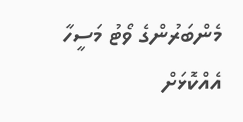މެންބަރުންގެ ވޯޓު މަސީހާ އެއްކޮޅަށް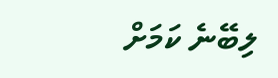ލިބޭނެ ކަމަށް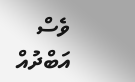ވެސް އަބްދުއް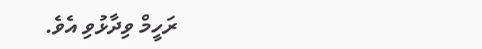ރަހީމް ވިދާޅުވި އެވެ.